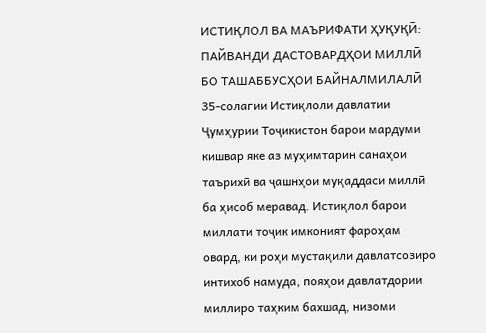ИСТИҚЛОЛ ВА МАЪРИФАТИ ҲУҚУҚӢ: ПАЙВАНДИ ДАСТОВАРДҲОИ МИЛЛӢ БО ТАШАББУСҲОИ БАЙНАЛМИЛАЛӢ
35-солагии Истиқлоли давлатии Ҷумҳурии Тоҷикистон барои мардуми кишвар яке аз муҳимтарин санаҳои таърихӣ ва ҷашнҳои муқаддаси миллӣ ба ҳисоб меравад. Истиқлол барои миллати тоҷик имконият фароҳам овард, ки роҳи мустақили давлатсозиро интихоб намуда, пояҳои давлатдории миллиро таҳким бахшад, низоми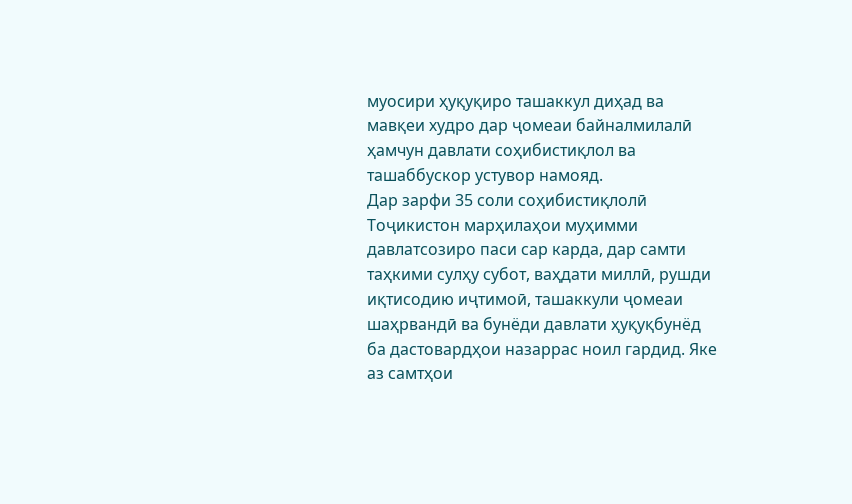муосири ҳуқуқиро ташаккул диҳад ва мавқеи худро дар ҷомеаи байналмилалӣ ҳамчун давлати соҳибистиқлол ва ташаббускор устувор намояд.
Дар зарфи 35 соли соҳибистиқлолӣ Тоҷикистон марҳилаҳои муҳимми давлатсозиро паси сар карда, дар самти таҳкими сулҳу субот, ваҳдати миллӣ, рушди иқтисодию иҷтимоӣ, ташаккули ҷомеаи шаҳрвандӣ ва бунёди давлати ҳуқуқбунёд ба дастовардҳои назаррас ноил гардид. Яке аз самтҳои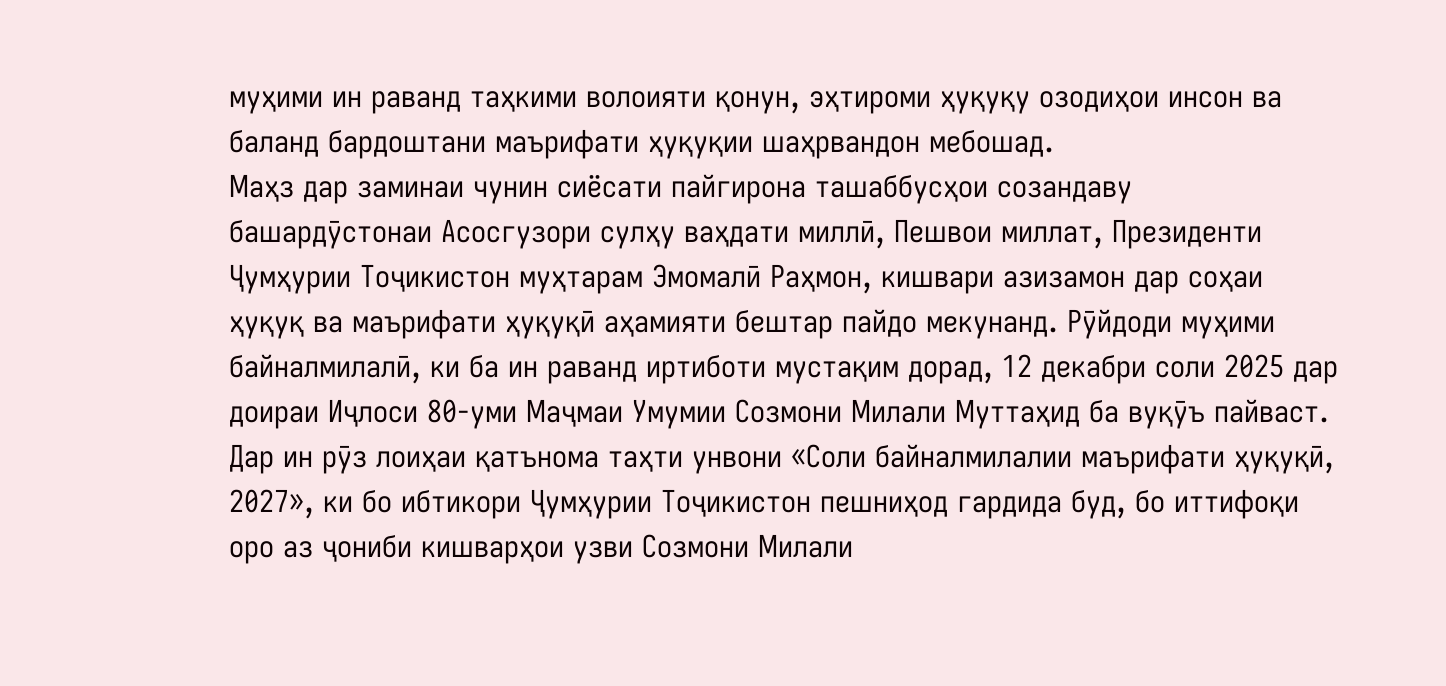муҳими ин раванд таҳкими волоияти қонун, эҳтироми ҳуқуқу озодиҳои инсон ва баланд бардоштани маърифати ҳуқуқии шаҳрвандон мебошад.
Маҳз дар заминаи чунин сиёсати пайгирона ташаббусҳои созандаву башардӯстонаи Асосгузори сулҳу ваҳдати миллӣ, Пешвои миллат, Президенти Ҷумҳурии Тоҷикистон муҳтарам Эмомалӣ Раҳмон, кишвари азизамон дар соҳаи ҳуқуқ ва маърифати ҳуқуқӣ аҳамияти бештар пайдо мекунанд. Рӯйдоди муҳими байналмилалӣ, ки ба ин раванд иртиботи мустақим дорад, 12 декабри соли 2025 дар доираи Иҷлоси 80-уми Маҷмаи Умумии Созмони Милали Муттаҳид ба вуқӯъ пайваст. Дар ин рӯз лоиҳаи қатънома таҳти унвони «Соли байналмилалии маърифати ҳуқуқӣ, 2027», ки бо ибтикори Ҷумҳурии Тоҷикистон пешниҳод гардида буд, бо иттифоқи оро аз ҷониби кишварҳои узви Созмони Милали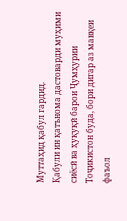Муттаҳид қабул гардид.
Қабули ин қатънома дастоварди муҳими сиёсӣ ва ҳуқуқӣ барои Ҷумҳурии Тоҷикистон буда, бори дигар аз мавқеи фаъол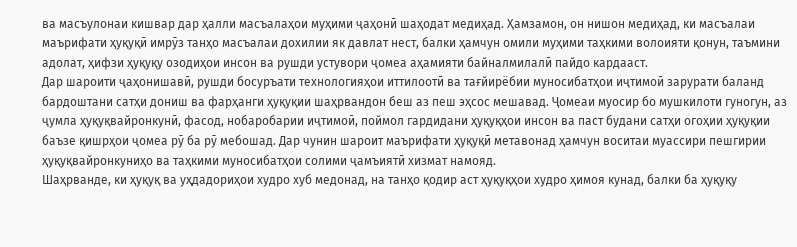ва масъулонаи кишвар дар ҳалли масъалаҳои муҳими ҷаҳонӣ шаҳодат медиҳад. Ҳамзамон, он нишон медиҳад, ки масъалаи маърифати ҳуқуқӣ имрӯз танҳо масъалаи дохилии як давлат нест, балки ҳамчун омили муҳими таҳкими волоияти қонун, таъмини адолат, ҳифзи ҳуқуқу озодиҳои инсон ва рушди устувори ҷомеа аҳамияти байналмилалӣ пайдо кардааст.
Дар шароити ҷаҳонишавӣ, рушди босуръати технологияҳои иттилоотӣ ва тағйирёбии муносибатҳои иҷтимоӣ зарурати баланд бардоштани сатҳи дониш ва фарҳанги ҳуқуқии шаҳрвандон беш аз пеш эҳсос мешавад. Ҷомеаи муосир бо мушкилоти гуногун, аз ҷумла ҳуқуқвайронкунӣ, фасод, нобаробарии иҷтимоӣ, поймол гардидани ҳуқуқҳои инсон ва паст будани сатҳи огоҳии ҳуқуқии баъзе қишрҳои ҷомеа рӯ ба рӯ мебошад. Дар чунин шароит маърифати ҳуқуқӣ метавонад ҳамчун воситаи муассири пешгирии ҳуқуқвайронкуниҳо ва таҳкими муносибатҳои солими ҷамъиятӣ хизмат намояд.
Шаҳрванде, ки ҳуқуқ ва уҳдадориҳои худро хуб медонад, на танҳо қодир аст ҳуқуқҳои худро ҳимоя кунад, балки ба ҳуқуқу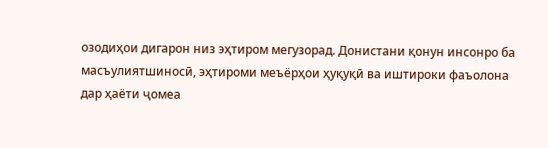озодиҳои дигарон низ эҳтиром мегузорад. Донистани қонун инсонро ба масъулиятшиносӣ, эҳтироми меъёрҳои ҳуқуқӣ ва иштироки фаъолона дар ҳаёти ҷомеа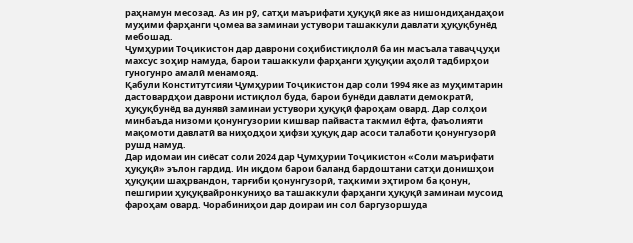раҳнамун месозад. Аз ин рӯ, сатҳи маърифати ҳуқуқӣ яке аз нишондиҳандаҳои муҳими фарҳанги ҷомеа ва заминаи устувори ташаккули давлати ҳуқуқбунёд мебошад.
Ҷумҳурии Тоҷикистон дар даврони соҳибистиқлолӣ ба ин масъала таваҷҷуҳи махсус зоҳир намуда, барои ташаккули фарҳанги ҳуқуқии аҳолӣ тадбирҳои гуногунро амалӣ менамояд.
Қабули Конститутсияи Ҷумҳурии Тоҷикистон дар соли 1994 яке аз муҳимтарин дастовардҳои даврони истиқлол буда, барои бунёди давлати демократӣ, ҳуқуқбунёд ва дунявӣ заминаи устувори ҳуқуқӣ фароҳам овард. Дар солҳои минбаъда низоми қонунгузории кишвар пайваста такмил ёфта, фаъолияти мақомоти давлатӣ ва ниҳодҳои ҳифзи ҳуқуқ дар асоси талаботи қонунгузорӣ рушд намуд.
Дар идомаи ин сиёсат соли 2024 дар Ҷумҳурии Тоҷикистон «Соли маърифати ҳуқуқӣ» эълон гардид. Ин иқдом барои баланд бардоштани сатҳи донишҳои ҳуқуқии шаҳрвандон, тарғиби қонунгузорӣ, таҳкими эҳтиром ба қонун, пешгирии ҳуқуқвайронкуниҳо ва ташаккули фарҳанги ҳуқуқӣ заминаи мусоид фароҳам овард. Чорабиниҳои дар доираи ин сол баргузоршуда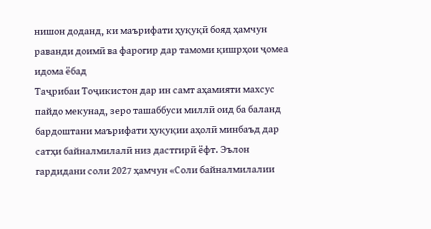нишон доданд, ки маърифати ҳуқуқӣ бояд ҳамчун раванди доимӣ ва фарогир дар тамоми қишрҳои ҷомеа идома ёбад
Таҷрибаи Тоҷикистон дар ин самт аҳамияти махсус пайдо мекунад, зеро ташаббуси миллӣ оид ба баланд бардоштани маърифати ҳуқуқии аҳолӣ минбаъд дар сатҳи байналмилалӣ низ дастгирӣ ёфт. Эълон гардидани соли 2027 ҳамчун «Соли байналмилалии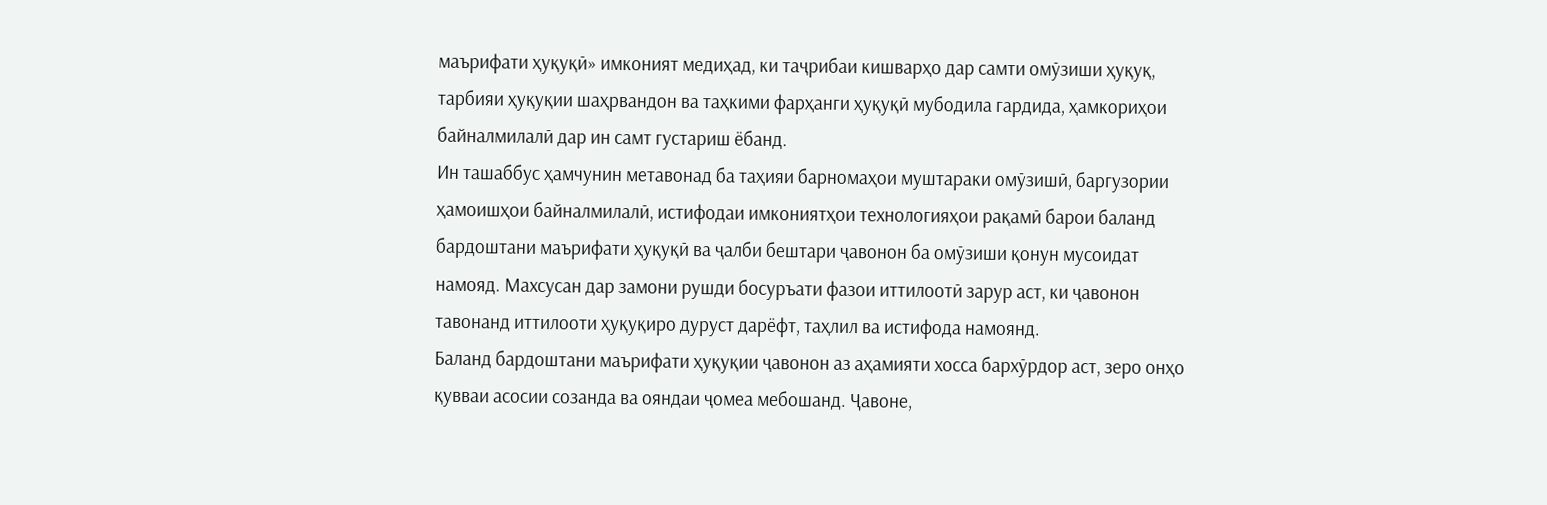маърифати ҳуқуқӣ» имконият медиҳад, ки таҷрибаи кишварҳо дар самти омӯзиши ҳуқуқ, тарбияи ҳуқуқии шаҳрвандон ва таҳкими фарҳанги ҳуқуқӣ мубодила гардида, ҳамкориҳои байналмилалӣ дар ин самт густариш ёбанд.
Ин ташаббус ҳамчунин метавонад ба таҳияи барномаҳои муштараки омӯзишӣ, баргузории ҳамоишҳои байналмилалӣ, истифодаи имкониятҳои технологияҳои рақамӣ барои баланд бардоштани маърифати ҳуқуқӣ ва ҷалби бештари ҷавонон ба омӯзиши қонун мусоидат намояд. Махсусан дар замони рушди босуръати фазои иттилоотӣ зарур аст, ки ҷавонон тавонанд иттилооти ҳуқуқиро дуруст дарёфт, таҳлил ва истифода намоянд.
Баланд бардоштани маърифати ҳуқуқии ҷавонон аз аҳамияти хосса бархӯрдор аст, зеро онҳо қувваи асосии созанда ва ояндаи ҷомеа мебошанд. Ҷавоне,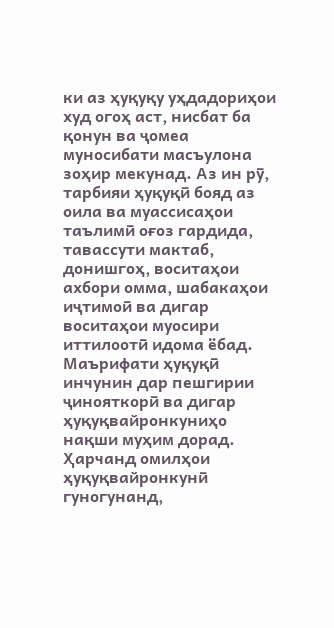ки аз ҳуқуқу уҳдадориҳои худ огоҳ аст, нисбат ба қонун ва ҷомеа муносибати масъулона зоҳир мекунад. Аз ин рӯ, тарбияи ҳуқуқӣ бояд аз оила ва муассисаҳои таълимӣ оғоз гардида, тавассути мактаб, донишгоҳ, воситаҳои ахбори омма, шабакаҳои иҷтимоӣ ва дигар воситаҳои муосири иттилоотӣ идома ёбад.
Маърифати ҳуқуқӣ инчунин дар пешгирии ҷинояткорӣ ва дигар ҳуқуқвайронкуниҳо нақши муҳим дорад. Ҳарчанд омилҳои ҳуқуқвайронкунӣ гуногунанд,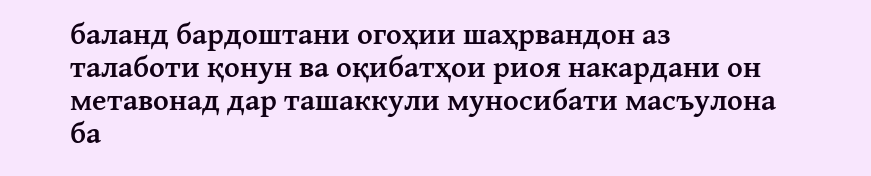баланд бардоштани огоҳии шаҳрвандон аз талаботи қонун ва оқибатҳои риоя накардани он метавонад дар ташаккули муносибати масъулона ба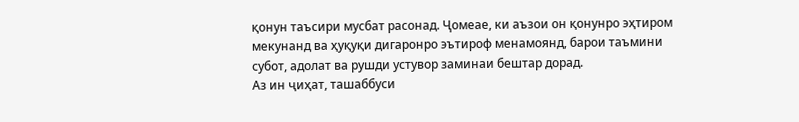қонун таъсири мусбат расонад. Ҷомеае, ки аъзои он қонунро эҳтиром мекунанд ва ҳуқуқи дигаронро эътироф менамоянд, барои таъмини субот, адолат ва рушди устувор заминаи бештар дорад.
Аз ин ҷиҳат, ташаббуси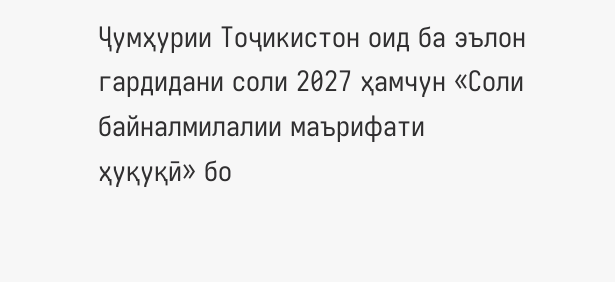Ҷумҳурии Тоҷикистон оид ба эълон гардидани соли 2027 ҳамчун «Соли байналмилалии маърифати ҳуқуқӣ» бо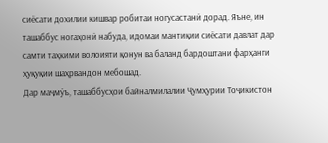сиёсати дохилии кишвар робитаи ногусастанӣ дорад. Яъне, ин ташаббус ногаҳонӣ набуда, идомаи мантиқии сиёсати давлат дар самти таҳкими волоияти қонун ва баланд бардоштани фарҳанги ҳуқуқии шаҳрвандон мебошад.
Дар маҷмӯъ, ташаббусҳои байналмилалии Ҷумҳурии Тоҷикистон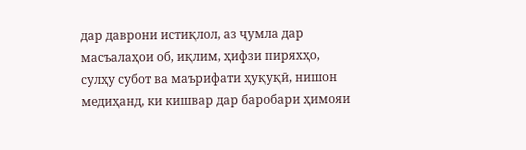дар даврони истиқлол, аз ҷумла дар масъалаҳои об, иқлим, ҳифзи пиряхҳо, сулҳу субот ва маърифати ҳуқуқӣ, нишон медиҳанд, ки кишвар дар баробари ҳимояи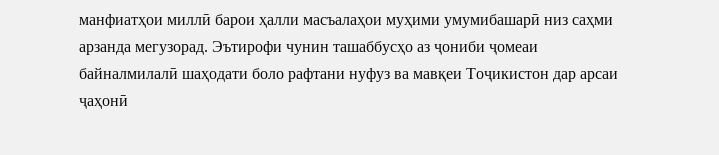манфиатҳои миллӣ барои ҳалли масъалаҳои муҳими умумибашарӣ низ саҳми арзанда мегузорад. Эътирофи чунин ташаббусҳо аз ҷониби ҷомеаи байналмилалӣ шаҳодати боло рафтани нуфуз ва мавқеи Тоҷикистон дар арсаи ҷаҳонӣ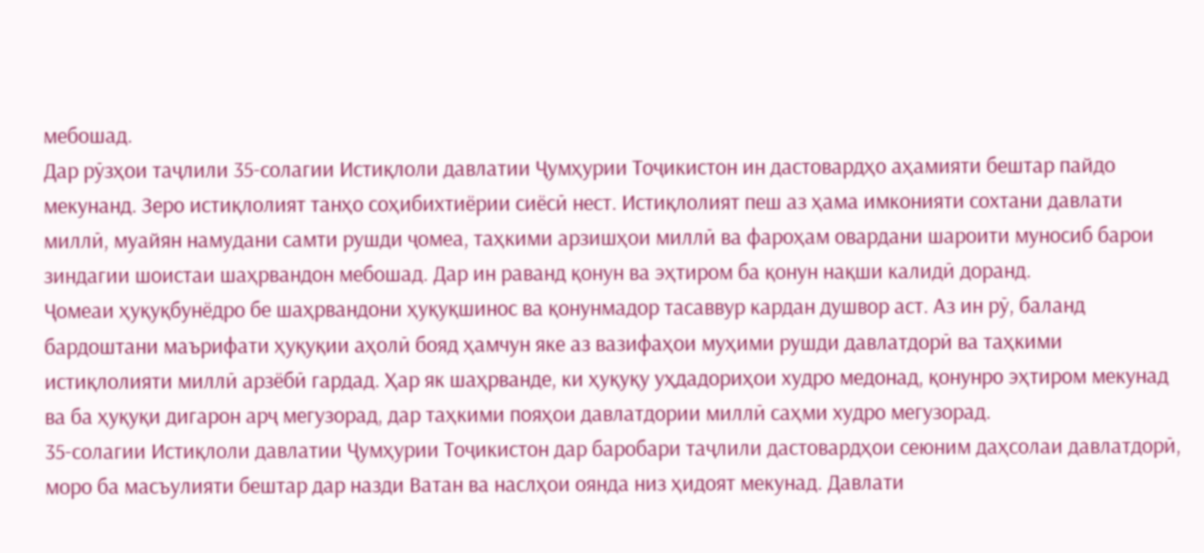мебошад.
Дар рӯзҳои таҷлили 35-солагии Истиқлоли давлатии Ҷумҳурии Тоҷикистон ин дастовардҳо аҳамияти бештар пайдо мекунанд. Зеро истиқлолият танҳо соҳибихтиёрии сиёсӣ нест. Истиқлолият пеш аз ҳама имконияти сохтани давлати миллӣ, муайян намудани самти рушди ҷомеа, таҳкими арзишҳои миллӣ ва фароҳам овардани шароити муносиб барои зиндагии шоистаи шаҳрвандон мебошад. Дар ин раванд қонун ва эҳтиром ба қонун нақши калидӣ доранд.
Ҷомеаи ҳуқуқбунёдро бе шаҳрвандони ҳуқуқшинос ва қонунмадор тасаввур кардан душвор аст. Аз ин рӯ, баланд бардоштани маърифати ҳуқуқии аҳолӣ бояд ҳамчун яке аз вазифаҳои муҳими рушди давлатдорӣ ва таҳкими истиқлолияти миллӣ арзёбӣ гардад. Ҳар як шаҳрванде, ки ҳуқуқу уҳдадориҳои худро медонад, қонунро эҳтиром мекунад ва ба ҳуқуқи дигарон арҷ мегузорад, дар таҳкими пояҳои давлатдории миллӣ саҳми худро мегузорад.
35-солагии Истиқлоли давлатии Ҷумҳурии Тоҷикистон дар баробари таҷлили дастовардҳои сеюним даҳсолаи давлатдорӣ, моро ба масъулияти бештар дар назди Ватан ва наслҳои оянда низ ҳидоят мекунад. Давлати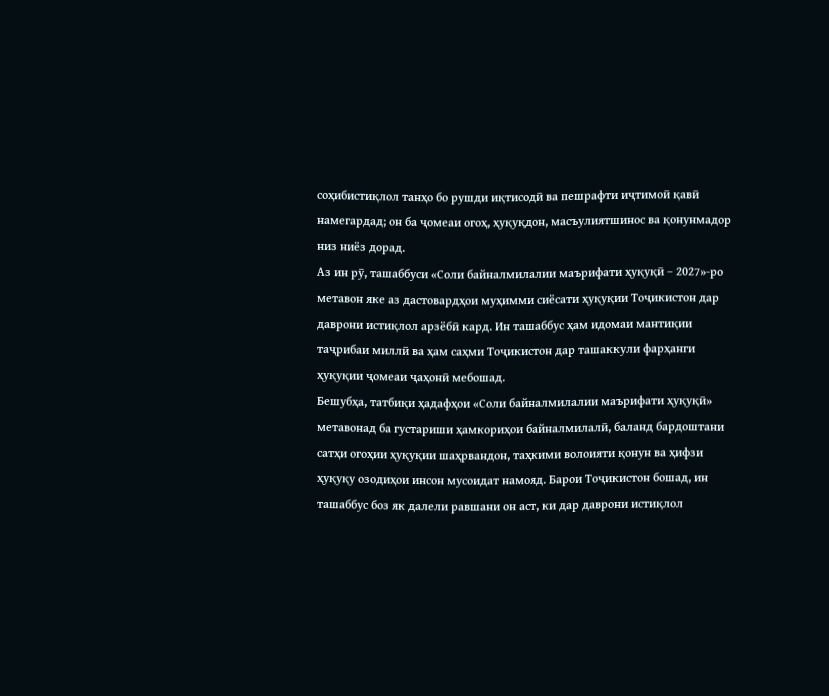соҳибистиқлол танҳо бо рушди иқтисодӣ ва пешрафти иҷтимоӣ қавӣ намегардад; он ба ҷомеаи огоҳ, ҳуқуқдон, масъулиятшинос ва қонунмадор низ ниёз дорад.
Аз ин рӯ, ташаббуси «Соли байналмилалии маърифати ҳуқуқӣ – 2027»-ро метавон яке аз дастовардҳои муҳимми сиёсати ҳуқуқии Тоҷикистон дар даврони истиқлол арзёбӣ кард. Ин ташаббус ҳам идомаи мантиқии таҷрибаи миллӣ ва ҳам саҳми Тоҷикистон дар ташаккули фарҳанги ҳуқуқии ҷомеаи ҷаҳонӣ мебошад.
Бешубҳа, татбиқи ҳадафҳои «Соли байналмилалии маърифати ҳуқуқӣ» метавонад ба густариши ҳамкориҳои байналмилалӣ, баланд бардоштани сатҳи огоҳии ҳуқуқии шаҳрвандон, таҳкими волоияти қонун ва ҳифзи ҳуқуқу озодиҳои инсон мусоидат намояд. Барои Тоҷикистон бошад, ин ташаббус боз як далели равшани он аст, ки дар даврони истиқлол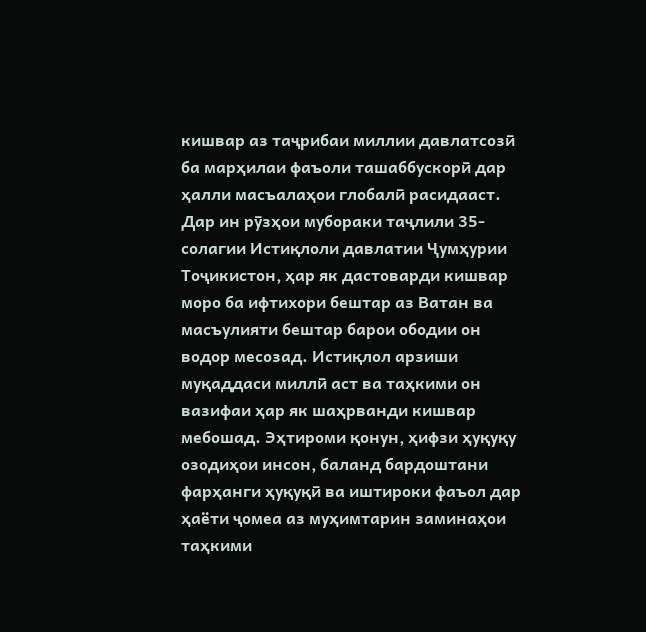кишвар аз таҷрибаи миллии давлатсозӣ ба марҳилаи фаъоли ташаббускорӣ дар ҳалли масъалаҳои глобалӣ расидааст.
Дар ин рӯзҳои мубораки таҷлили 35-солагии Истиқлоли давлатии Ҷумҳурии Тоҷикистон, ҳар як дастоварди кишвар моро ба ифтихори бештар аз Ватан ва масъулияти бештар барои ободии он водор месозад. Истиқлол арзиши муқаддаси миллӣ аст ва таҳкими он вазифаи ҳар як шаҳрванди кишвар мебошад. Эҳтироми қонун, ҳифзи ҳуқуқу озодиҳои инсон, баланд бардоштани фарҳанги ҳуқуқӣ ва иштироки фаъол дар ҳаёти ҷомеа аз муҳимтарин заминаҳои таҳкими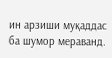ин арзиши муқаддас ба шумор мераванд.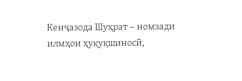Кенҷазода Шуҳрат – номзади илмҳои ҳуқуқшиносӣ,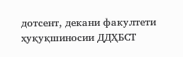дотсент, декани факултети ҳуқуқшиносии ДДҲБСТ